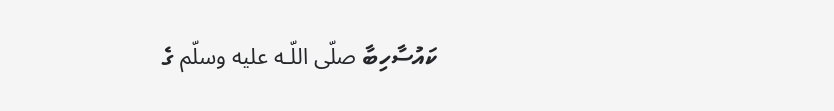ކައުސާހިބާ صلّى اللّـه عليه وسلّم ގެ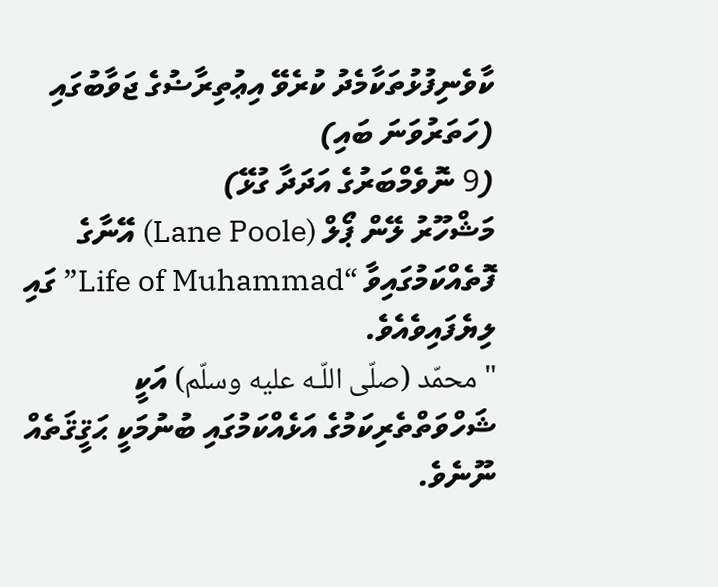ކާވެނިފުޅުތަކާމެދު ކުރެވޭ އިޢުތިރާޟުގެ ޖަވާބުގައި (ހަތަރުވަނަ ބައި)
(9 ނޮވެމްބަރުގެ އަދަދާ ގުޅޭ)
މަޝްހޫރު ލޭން ޕޯލް (Lane Poole) އޭނާގެ ފޮތެއްކަމުގައިވާ “Life of Muhammad” ގައި ލިޔެފައިވެއެވެ.
"محمّد (صلّى اللّـه عليه وسلّم) އަކީ ޝަހްވަތްތެރިކަމުގެ އަޅެއްކަމުގައި ބުނުމަކީ ޙަޤީޤަތެއް ނޫނެވެ.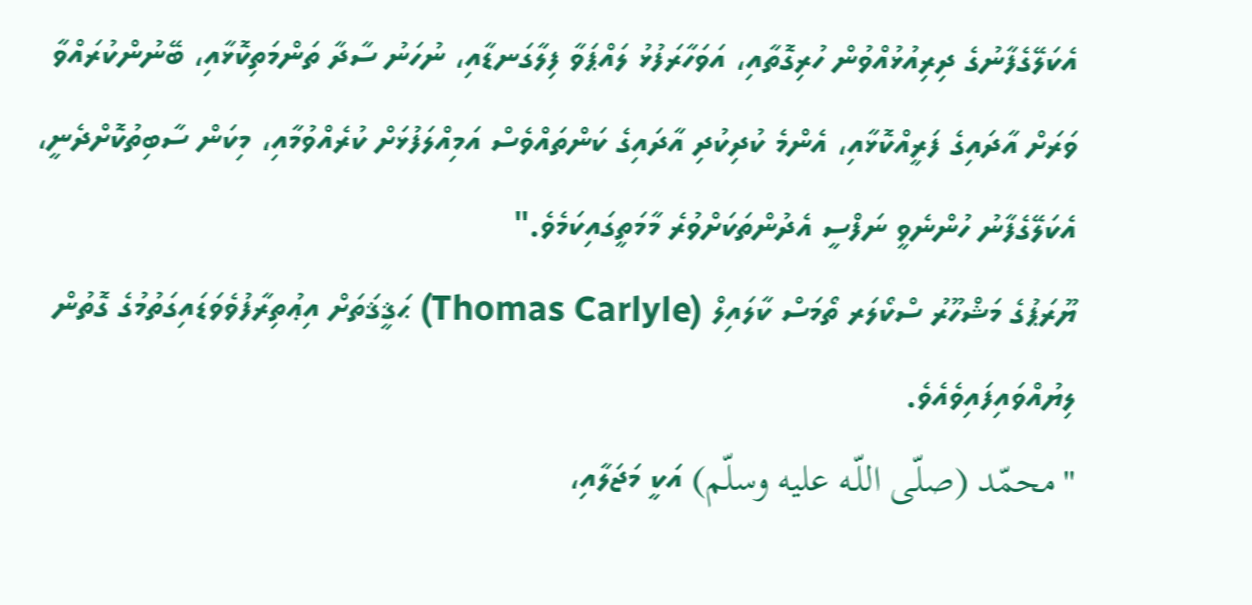އެކަލޭގެފާނުގެ ދިރިއުޅުއްވުން ހުރިގޮތާއި، އަވަހާރަފުޅު ލައްޕަވާ ފިލާގަނޑާއި، ނުހަނު ސާދާ ތަންމަތިކޮޅާއި، ބޭނުންކުރައްވާ ވަރަށް އާދައިގެ ފަރީއްކޮޅާއި، އެންމެ ކުދިކުދި އާދައިގެ ކަންތައްވެސް އަމިއްލަފުޅަށް ކުރެއްވުމާއި، މިކަން ސާބިތުކޮށްދެނީ، އެކަލޭގެފާނު ހުންނެވީ ނަފްސީ އެދުންތަކަށްވުރެ މާމަތީގައިކަމެވެ."
ޔޫރަޕުގެ މަޝްހޫރު ސްކޯލަރ ތޯމަސް ކާލައިލް (Thomas Carlyle) ޙަޤީޤަތަށް އިޢުތިރާފުވެވަޑައިގަތުމުގެ ގޮތުން ލިޔުއްވައިފައިވެއެވެ.
"محمّد (صلّى اللّـه عليه وسلّم) އަކީ މަޖަލާއި،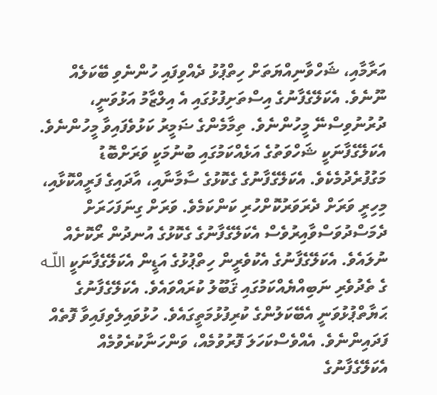އަރާމާއި، ޝަހްވާނިއްޔަތަށް ހިތްޕުޅު ދެއްވިފައި ހުންނެވި ބޭކަލެއް ނޫނެވެ. އެކަލޭގެފާނުގެ އިސްތަށިފުޅުގައި އެ އިލްޒާމު އަޅުވަނީ، ދުރުނުވިސްނޭ މީހުންނެވެ. ތިމާމެންގެ ޟަމީރު ކަޅުވެފައިވާ މީހުންނެވެ. އެކަލޭގެފާނަކީ ޝަހްވަތުގެ އަޅެއްކަމުގައި ބުނުމަކީ ވަރަށްބޮޑު މަގުފުރެދުމެކެވެ. އެކަލޭގެފާނުގެ ގެކޮޅުގެ ސާމާނާއި، އާދައިގެ ފަރީއްކޮޅާއި، މިހިރީ ވަރަށް ދެރަވަރުކޮށްހުރި ކަންކަމެވެ. ވަރަށް ގިނަފަހަރަށް ދެމަސްދުވަސްވާއިރުވެސް އެކަލޭގެފާނުގެ ގެކޮޅުގެ އުނދުން ރޯކޮށެއް ނުލައެވެ. އެކަލޭގެފާނުގެ އެކުވެރީން ހިތްޕުޅުގެ އަޑީން އެކަލޭގެފާނަކީ اللّـه ގެ ތެދުވެރި ނަބިއްޔެއްކަމުގައި ޤަބޫލު ކުރައްވައެވެ. އެކަލޭގެފާނުގެ ޙަޔާތްޕުޅުވަނީ އެބޭކަލުންގެ ކުރިފުޅުމަތީގައެވެ. ހުޅުވައިލެވިފައިވާ ފޮތެއް ފަދައިންނެވެ. އެއްވެސްކަހަލަ ފޮރުވުމެއް، ވަންހަނާކުރެވުމެއް އެކަލޭގެފާނުގެ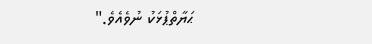ޙަޔާތްޕުޅަކު ނުވެއެވެ."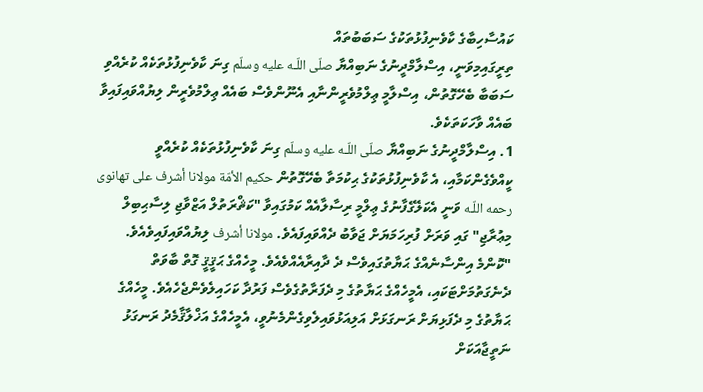ކައުސާހިބާގެ ކާވެނިފުޅުތަކުގެ ސަބަބުތައް
ތިރީގައިމިވަނީ، އިސްލާމްދީނުގެ ނަބިއްޔާ صلّى اللّـه عليه وسلّم ގިނަ ކާވެނިފުޅުތަކެއް ކުރެއްވި ސަބަބާ ބެހޭގޮތުން، އިސްލާމީ ޢިލްމުވެރީންނާއި އެނޫންވެސް ބައެއް ޢިލްމުވެރީން ލިޔުއްވައިފައިވާ ބައެއް ވާހަކަތަކެވެ.
1. އިސްލާމްދީނުގެ ނަބިއްޔާ صلّى اللّـه عليه وسلّم ގިނަ ކާވެނިފުޅުތަކެއް ކުރެއްވީ ކީއްވެގެންކަމާއި، އެ ކާވެނިފުޅުތަކުގެ ޙިކުމަތާ ބެހޭގޮތުން حكيم الأمّة مولانا أشرف على تهانوى رحمه اللّـه ވަނީ އެކަލޭގެފާނުގެ ޢިލްމީ ރިސާލާއެއް ކަމުގައިވާ "ކަޘްރަތުލް އަޒްވާޖި ލިސާޙިބިލް މިޢުރާޖި" ގައި ވަރަށް ފުރިހަމަޔަށް ޖަވާބު ދެއްވައިފައެވެ. مولانا أشرف ލިޔުއްވައިފައިވެއެވެ.
"ކޮންމެ އިންސާނެއްގެ ޙަޔާތުގައިވެސް ދެ ދާއިރާއެއްވެއެވެ. މީހެއްގެ ޙަޤީޤީ ގޮތް ބާވަތް ދެނެގަތުމަށްޓަކައި، އެމީހެއްގެ ޙަޔާތުގެ މި ދެފަރާތުގެވެސް ފަރުދާ ކަހައިލެވެންޖެހެއެވެ. މީހެއްގެ ޙަޔާތުގެ މި ދެފަޅިޔަށް ރަނގަޅަށް އަލިއަޅުވައިލެވިގެންމެނުވީ، އެމީހެއްގެ އަޚްލާޤާމެދު ރަނގަޅު ނަތީޖާއަކަށް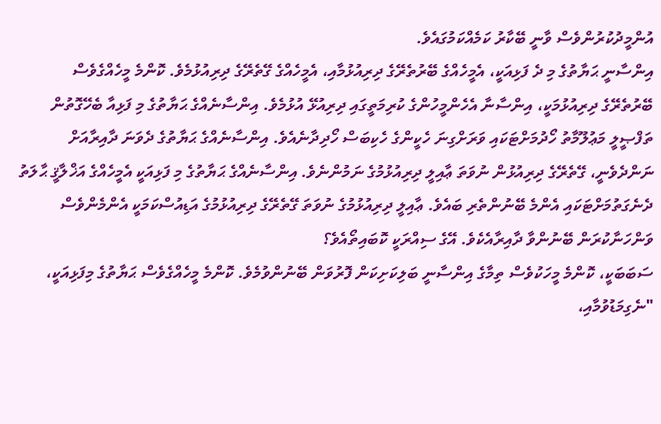އުންމީދުކުރުންވެސް ވާނީ ބޭކާރު ކަމެއްކަމުގައެވެ.
އިންސާނީ ޙަޔާތުގެ މި ދެ ފަޅިއަކީ، އެމީހެއްގެ ބޭރުތެރޭގެ ދިރިއުޅުމާއި، އެމީހެއްގެ ގޭތެރޭގެ ދިރިއުޅުމެވެ. ކޮންމެ މީހެއްގެވެސް ބޭރުތެރޭގެ ދިރިއުޅުމަކީ، އިންސާނާ އެހެންމީހުންގެ ކުރިމަތީގައި ދިރިއުޅޭ އުޅުމެވެ. އިންސާނެއްގެ ޙަޔާތުގެ މި ފަޅިއާ ބެހޭގޮތުން ތަފްޞީލީ މަޢުލޫމާތު ހޯދުމަށްޓަކައި ވަރަށްގިނަ ހެކީންގެ ހެކިބަސް ހޯދިދާނެއެވެ. އިންސާނެއްގެ ޙަޔާތުގެ ދެވަނަ ދާއިރާއަށް ނަންދެވެނީ، ގޭތެރޭގެ ދިރިއުޅުން ނުވަތަ ޢާއިލީ ދިރިއުޅުމުގެ ނަމުންނެވެ. އިންސާނެއްގެ ޙަޔާތުގެ މި ފަޅިއަކީ އެމީހެއްގެ އަޚްލާޤީ ޙާލަތު ދެނެގަތުމަށްޓަކައި އެންމެ ބޭނުންތެރި ބައެވެ. ޢާއިލީ ދިރިއުޅުމުގެ ނުވަތަ ގޭތެރޭގެ ދިރިއުޅުމުގެ އަޑިއުސްކަމަކީ އެންމެންވެސް ވަންހަނާކުރަން ބޭނުންވާ ދާއިރާއެކެވެ. އޭގެ ސިއްރަކީ ކޮބައިތޯއެވެ؟
ސަބަބަކީ، ކޮންމެ މީހަކުވެސް ތިމާގެ އިންސާނީ ބަލިކަށިކަން ފޮރުވަން ބޭނުންވުމެވެ. ކޮންމެ މީހެއްގެވެސް ޙަޔާތުގެ މިފަޅިއަކީ، "ނެގިމަޑުވުމާއި،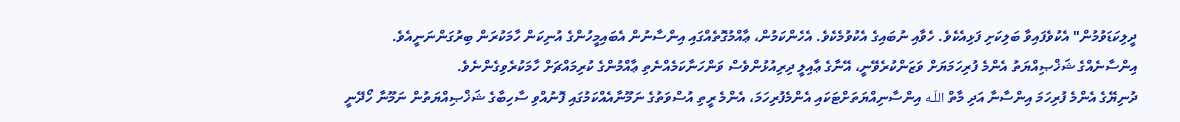ދީލިކަޑަވުމުން" އެކުވެފައިވާ ބަލިކަށި ފަޅިއެކެވެ. ހެވާއި ނުބައިގެ އެކުވުމެކެވެ. އެހެންކަމުން، ޢާއްމުގޮތެއްގައި އިންސާނުން އެބައިމީހުންގެ އުނިކަން ހާމަކުރަން ބިރުގަންނަނީއެވެ. އިންސާނެއްގެ ޝަޚްޞިއްޔަތު އެންމެ ފުރިހަމަޔަށް ވަޒަންކުރެވޭނީ، އޭނާގެ ޢާއިލީ ދިރިއުޅުންވެސް ވަންހަނާކަމެއްނެތި ޢާއްމުންގެ ކުރިމައްޗަށް ހާމަކުރެވިގެންނެވެ.
ދުނިޔޭގެ އެންމެ ފުރިހަމަ އިންސާނާ އަދި މާތް اللّـه އިންސާނިއްޔަތަށްޓަކައި އެންމެފުރިހަމަ، އެންމެ ރީތި އުސްވަތުގެ ނަމޫނާއެއްކަމުގައި ފޮނުއްވި ސާހިބާގެ ޝަޚްޞިއްޔަތުން ނަމޫނާ ހޯދޭނީ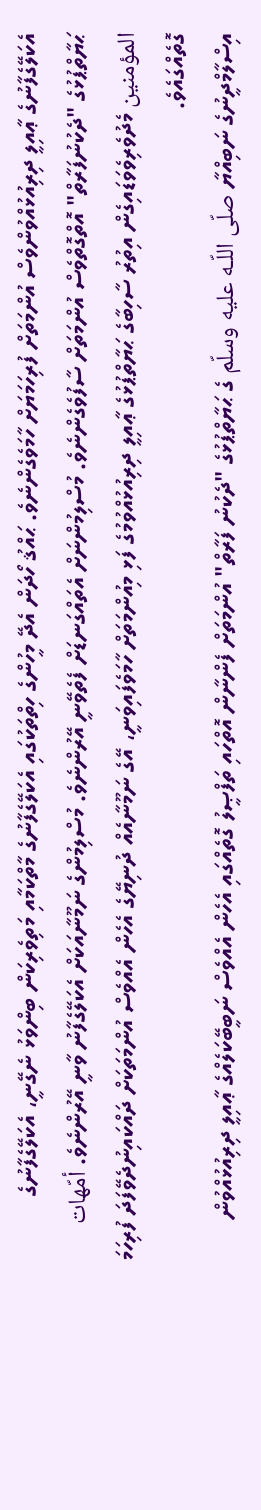އެކަލޭގެފާނުގެ ޢާއިލީ ދިރިއުޅުއްވުންވެސް އުންމަތަށް ފުރިހަމަޔަށް ހާމަވެގެންނެވެ. ޙައްޤު ހޯދަން އެދޭ މީހުންގެ ހިތްތަކުގައި އެކަލޭގެފާނުގެ މާތްކަމާއި މަތިވެރިކަން ބިންވަޅު ނެގޭނީ، އެކަލޭގެފާނުގެ ޙަޔާތްޕުޅުގެ "ދެކުނުފަރާތް" އޮތްގޮތްވެސް އުންމަތަށް ސާފުވެގެންނެވެ. މުސްލިމުންނަށް އެތައްގަނޑަށް ފެތެވޭނީ އޭރުންނެވެ. މުސްލިމުންގެ ނަމޫނާއަކަށް އެކަލޭގެފާނު ވާނީ އޭރުންނެވެ. أمّهات المؤمنين މެދުވެރިވެވަޑައިގެން އިތުރު ސާހިބާގެ ޙަޔާތްޕުޅުގެ ޢާއިލީ ދިރިއުޅުއްވުމުގެ ފަޅި މިއުންމަތަށް ހާމަވެފައިވަނީ، އޭގެ ނަމޫނާއެއް ދުނިޔޭގެ އެހެން އެއްވެސް އުންމަތަކަށް ދައްކައިނުދެވޭފަދަ ފުރިހަމަ ގޮތެއްގައެވެ.
އިސްލާމްދީނުގެ ނަބިއްޔާ صلّى اللّـه عليه وسلّم ގެ ޙަޔާތްޕުޅުގެ "ދެކުނު ފަރާތް" އުންމަތަށް ފެންނާން އޮތްހައި ތަފްޞީލު ގޮތެއްގައި އެހެން އެއްވެސް ނަބީބޭކަލެއްގެ ޢާއިލީ ދިރިއުޅުއްވުން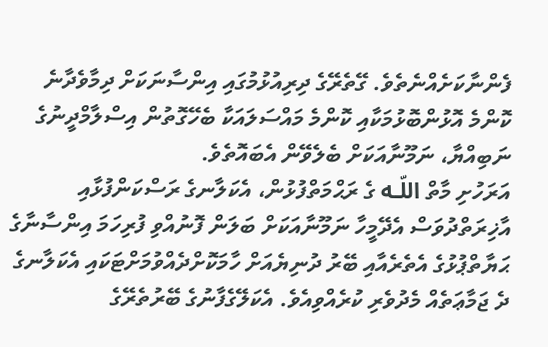ފެންނާކަށެއްނެތެވެ. ގޭތެރޭގެ ދިރިއުޅުމުގައި އިންސާނަކަށް ދިމާވެދާނެ ކޮންމެ އޮޅުންބޮޅުމަކާއި ކޮންމެ މައްސަލައަކާ ބެހޭގޮތުން އިސްލާމްދީނުގެ ނަބިއްޔާ، ނަމޫނާއަކަށް ބެލެވޭން އެބައޮތެވެ.
އަރަހުށި މާތް اللّـه ގެ ރަޙްމަތްފުޅުން، އެކަލާނގެ ރަސްކަންފުޅާއި އާޚިރަތްދުވަސް އެދޭމީހާ ނަމޫނާއަކަށް ބަލަން ފޮނުއްވި ފުރިހަމަ އިންސާނާގެ ޙަޔާތްޕުޅުގެ އެތެރެއާއި ބޭރު ދުނިޔެއަށް ހާމަކޮށްދެއްވުމަށްޓަކައި އެކަލާނގެ ދެ ޖަމާޢަތެއް މެދުވެރި ކުރެއްވިއެވެ. އެކަލޭގެފާނުގެ ބޭރުތެރޭގެ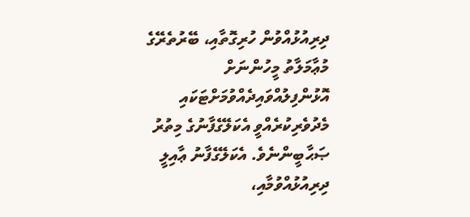ދިރިއުޅުއްވުން ހުރިގޮތާއި، ބޭރުތެރޭގެ މުޢާމަލާތު މީހުންނަށް އޮޅުންފިލުއްވައިދެއްވުމަށްޓަކައި މެދުވެރިކުރެއްވީ އެކަލޭގެފާނުގެ މިތުރު ޞަޙާބީންނެވެ. އެކަލޭގެފާނު ޢާއިލީ ދިރިއުޅުއްވުމާއި،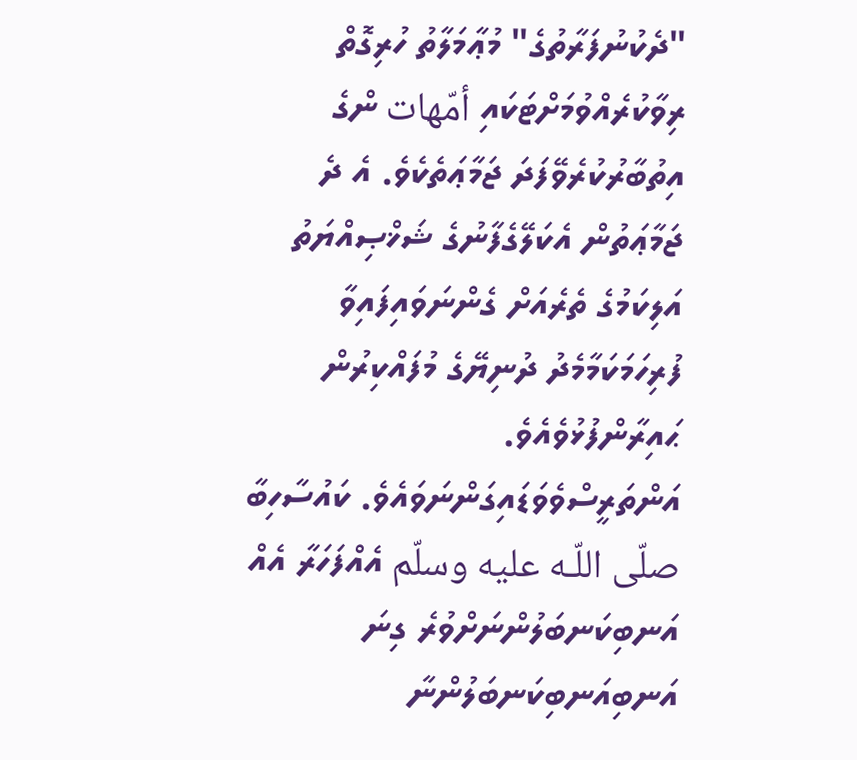"ދެކުނުފަރާތުގެ" މުޢާމަލާތު ހުރިގޮތް ރިވާކުރެއްވުމަށްޓަކައި أمّهات ންގެ އިތުބާރުކުރެވޭފަދަ ޖަމާޢަތެކެވެ. އެ ދެ ޖަމާޢަތުން އެކަލޭގެފާނުގެ ޝަޚްޞިއްޔަތު އަލިކަމުގެ ތެރެއަށް ގެންނަވައިފައިވާ ފުރިހަމަކަމާމެދު ދުނިޔޭގެ މުފައްކިރުން ޙައިރާންފުޅުވެއެވެ. އަންތަރީސްވެވަޑައިގަންނަވައެވެ. ކައުސާހިބާ صلّى اللّـه عليه وسلّم އެއްފަހަރާ އެއް އަނބިކަނބަލުންނަށްވުރެ ގިނަ އަނބިއަނބިކަނބަލުންނާ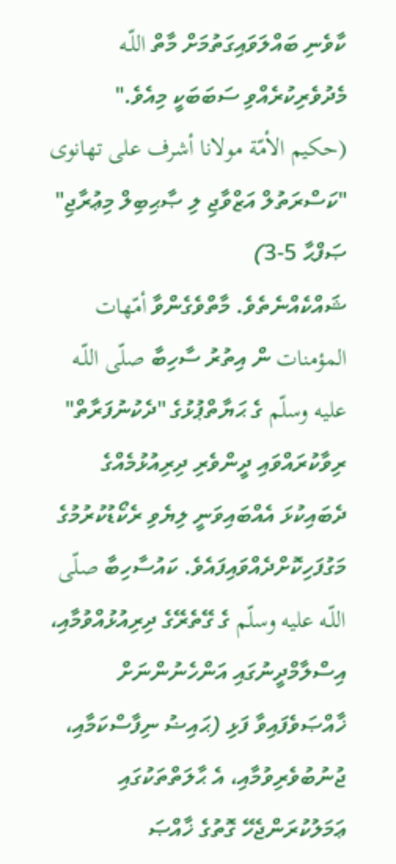ކާވެނި ބައްލަވައިގަތުމަށް މާތް اللّـه މެދުވެރިކުރެއްވި ސަބަބަކީ މިއެވެ."
(حكيم الأمّة مولانا أشرف على تهانوى "ކަސްރަތުލް އަޒްވާޖި ލި ޞާޙިބިލް މިޢުރާޖި" ޞަފްޙާ 5-3)
ޝައްކެއްނެތެވެ. މާތްވެގެންވާ أمّهات المؤمنات ން އިތުރު ސާހިބާ صلّى اللّـه عليه وسلّم ގެ ޙަޔާތްޕުޅުގެ "ދެކުނުފަރާތް" ރިވާކުރައްވައި ދީންވެރި ދިރިއުޅުމެއްގެ ދެބައިކުޅަ އެއްބައިވަނީ ލިޔެވި ރެކޯޑުކުރުމުގެ މަގުފަހިކޮށްދެއްވައިފައެވެ. ކައުސާހިބާ صلّى اللّـه عليه وسلّم ގެ ގޭތެރޭގެ ދިރިއުޅުއްވުމާއި، އިސްލާމްދީނުގައި އަންހެނުންނަށް ޚާއްޞަވެފައިވާ ފަޅި (ޙައިޟު ނިފާސްކަމާއި، ޖުނުބުވެރިވުމާއި، އެ ޙާލަތްތަކުގައި ޢަމަލުކުރަންޖެހޭ ގޮތުގެ ޚާއްޞަ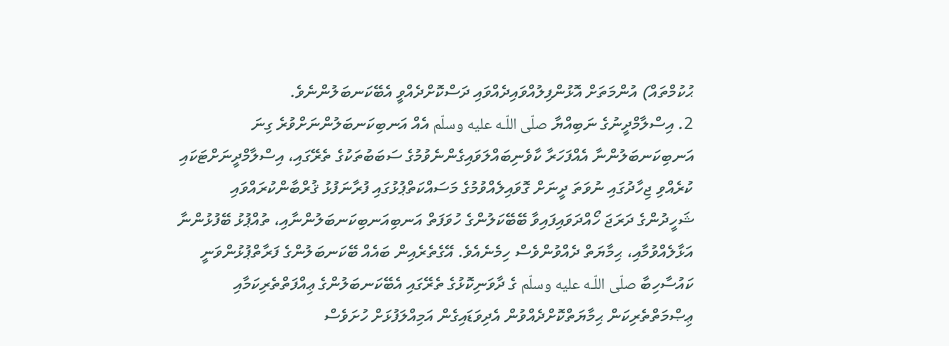ޙުކުމްތައް) އުންމަތަށް އޮޅުންފިލުއްވައިދެއްވައި ދަސްކޮށްދެއްވީ އެބޭކަނބަލުންނެވެ.
2. އިސްލާމްދީނުގެ ނަބިއްޔާ صلّى اللّـه عليه وسلّم އެއް އަނބިކަނބަލުންނަށްވުރެ ގިނަ އަނބިކަނބަލުންނާ އެއްފަހަރާ ކާވެނިބައްލަވައިގެންނެވުމުގެ ސަބަބުތަކުގެ ތެރޭގައި، އިސްލާމްދީނަށްޓަކައި ކުރެއްވި ޖިހާދުގައި ނުވަތަ ދީނަށް ގޮވައިލެއްވުމުގެ މަސައްކަތްޕުޅުގައި ފުރާނަފުޅު ޤުރްބާންކުރައްވައި ޝަހީދުންގެ ދަރަޖަ ހޯއްދަވައިފައިވާ ބޭބޭކަލުންގެ ހުވަފަތް އަނބިއަނބިކަނބަލުންނާއި، ތުއްޕުޅު ބޭފުޅުންނާ އަޅާލެއްވުމާއި، ޙިމާޔަތް ދެއްވުންވެސް ހިމެނެއެވެ. އޭގެތެރެއިން ބައެއް ބޭކަނބަލުންގެ ފަރާތްޕުޅުންވަނީ ކައުސާހިބާ صلّى اللّـه عليه وسلّم ގެ ދާވަނިކޮޅުގެ ތެރޭގައި އެބޭކަނބަލުންގެ ޢިއްފަތްތެރިކަމާއި ޢިޞްމަތްތެރިކަން ޙިމާޔަތްކޮށްދެއްވުން އެދިވަޑައިގެން އަމިއްލަފުޅަށް ހުށަވެސް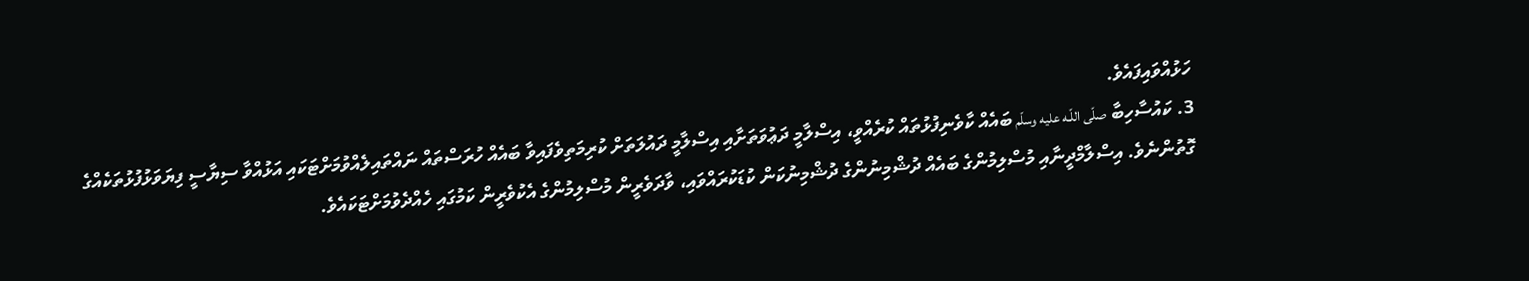ހަޅުއްވައިފައެވެ.
3. ކައުސާހިބާ صلّى اللّـه عليه وسلّم ބައެއް ކާވެނިފުޅުތައް ކުރެއްވީ، އިސްލާމީ ދަޢުވަތަށާއި އިސްލާމީ ދައުލަތަށް ކުރިމަތިވެފައިވާ ބައެއް ހުރަސްތައް ނައްތައިލެއްވުމަށްޓަކައި އަޅުއްވާ ސިޔާސީ ފިޔަވަޅުފުޅުތަކެއްގެ ގޮތުންނެވެ. އިސްލާމްދީނާއި މުސްލިމުންގެ ބައެއް ދުޝްމިނުންގެ ދުޝްމިނުކަން ކުޑަކުރައްވައި، ވާދަވެރީން މުސްލިމުންގެ އެކުވެރީން ކަމުގައި ހެއްދެވުމަށްޓަކައެވެ.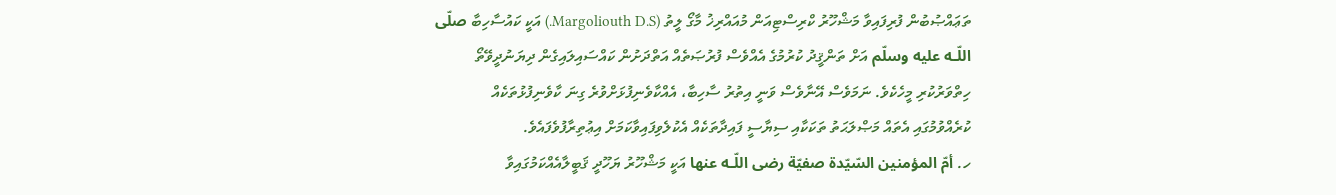ތަޢައްޞުބުން ފުރިފައިވާ މަޝްހޫރު ކްރިސްޓިއަން މުއައްރިޚު މާގޯ ލީތު (Margoliouth D.S.) އަކީ ކައުސާހިބާ صلّى اللّـه عليه وسلّم އަށް ތަންޤީދު ކުރުމުގެ އެއްވެސް ފުރުޞަތެއް އަތްދަށުން ކައްސައިލައިގެން ދިޔަނުދީވޭތޯ ހިތްވަރުކުރި މީހެކެވެ. ނަމަވެސް އޭނާވެސް ވަނީ އިތުރު ސާހިބާ، އެއްކާވެނިފުޅަށްވުރެ ގިނަ ކާވެނިފުޅުތަކެއް ކުރެއްވުމުގައި އެތައް މަޞްލަޙަތު ތަކަކާއި ސިޔާސީ ފައިދާތަކެއް އެކުލެވިފައިވާކަމަށް އިޢުތިރާފުވެފައެވެ.
ހ. أمّ المؤمنين السّيّدة صفيّة رضى اللّـه عنها އަކީ މަޝްހޫރު ޔަހޫދީ ޤަބީލާއެއްކަމުގައިވާ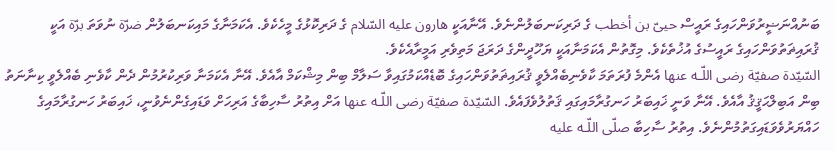ބަނުއްނަޟީރުވަންހައިގެ ރައީސް حيىّ بن أخطب ގެ ދަރިކަނބަލުންނެވެ. އޭނާއަކީ هارون عليه السّلام ގެ ދަރިކޮޅުގެ މީހެކެވެ. އެކަމަނާގެ މައިކަނބަލުން ضرّة ނުވަތަ برّة އަކީ ޤުރައިޡަތުވަންހައިގެ ރައީސުގެ އުޚުތެކެވެ. މިގޮތުން އެކަމަނާއަކީ ޔަހޫދީންގެ ދަރަޖަ މަތިވެރި އަމީރާއެކެވެ.
السّيّدة صفيّة رضى اللّـه عنها އެންމެ ފުރަތަމަ ކާވެނިބެއްލެވީ ޤުރައިޡަތުވަންހައިގެ ބޮޑެއްކަމުގައިވާ ސަލާމް ބިން މިޝްކަމް އާއެވެ. އޭނާ އެކަމަނާ ވަރިކުރުމުން ދެން ކާވެނި ބެއްލެވީ ކިނާނަތު ބިން އަބިލްޙަޤީޤު އާއެވެ. އޭނާ ވަނީ ޚައިބަރު ހަނގުރާމައިގައި ޤަތުލުވެފައެވެ. السّيّدة صفيّة رضى اللّـه عنها އަށް އިތުރު ސާހިބާގެ އަރިހަށް ވަޑައިގެންނެވުނީ، ޚައިބަރު ހަނގުރާމައިގެ ހައްޔަރުވެވަޑައިގަތުމުންނެވެ. އިތުރު ސާހިބާ صلّى اللّـه عليه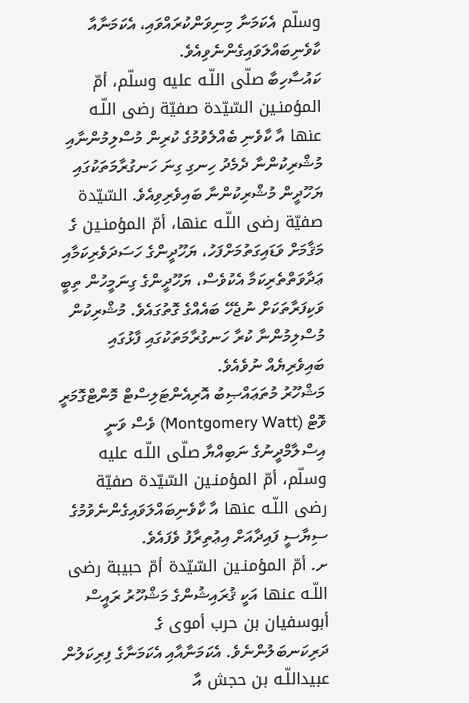وسلّم އެކަމަނާ މިނިވަންކުރައްވައި، އެކަމަނާއާ ކާވެނިބައްލަވައިގެންނެވިއެވެ.
ކައުސާހިބާ صلّى اللّـه عليه وسلّم، أمّ المؤمنـين السّيّدة صفيّة رضى اللّـه عنها އާ ކާވެނި ބެއްލެވުމުގެ ކުރިން މުސްލިމުންނާއި މުޝްރިކުންނާ ދެމެދު ހިނގި ގިނަ ހަނގުރާމަތަކުގައި ޔަހޫދީން މުޝްރިކުންނާ ބައިވެރިވިއެވެ. السّيّدة صفيّة رضى اللّـه عنها، أمّ المؤمنـين ގެ މަޤާމަށް ވަޑައިގަތުމަށްފަހު، ޔަހޫދީންގެ ހަސަދަވެރިކަމާއި ޢަދާވަތްތެރިކަމާ އެކުވެސް، ޔަހޫދީންގެ ގިނަމީހުން ތިބީ ވަކިފަރާތަކަށް ނުޖެހޭ ބައެއްގެ ގޮތުގައެވެ. މުޝްރިކުން މުސްލިމުންނާ ކުރާ ހަނގުރާމަތަކުގައި ފާޅުގައި ބައިވެރިޔެއް ނުވެއެވެ.
މަޝްހޫރު މުތަޢައްޞިބު އޮރިއެންޓަލިސްޓް މޮންޓްގޮމަރީ ވޮޓް (Montgomery Watt) ވެސް ވަނީ އިސްލާމްދީނުގެ ނަބިއްޔާ صلّى اللّـه عليه وسلّم، أمّ المؤمنـين السّيّدة صفيّة رضى اللّـه عنها އާ ކާވެނިބައްލަވައިގެންނެވުމުގެ ސިޔާސީ ފައިދާއަށް އިޢުތިރާފު ވެފައެވެ.
ށ. أمّ المؤمنـين السّيّدة أمّ حبيبة رضى اللّـه عنها އަކީ ޤުރައިޝުންގެ މަޝްހޫރު ރައީސް أبوسفيان بن حرب أموى ގެ ދަރިކަނބަލުންނެވެ. އެކަމަނާއާއި އެކަމަނާގެ ފިރިކަލުން عبيداللّـه بن حجش އާ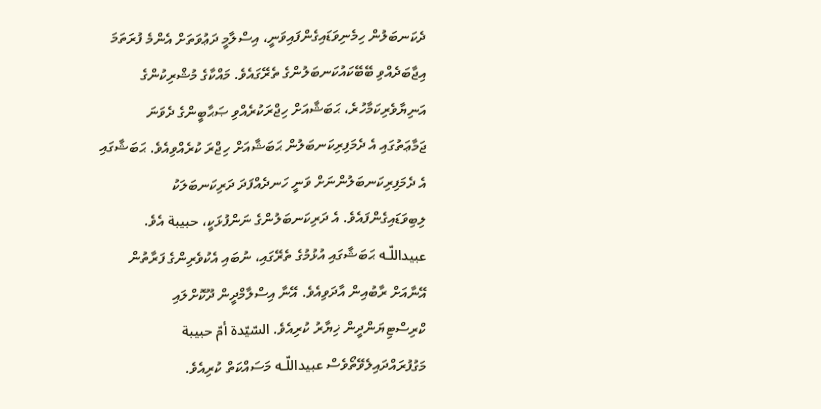ދެކަނބަލުން ހިމެނިވަޑައިގެންފައިވަނީ، އިސްލާމީ ދަޢުވަތަށް އެންމެ ފުރަތަމަ އިޖާބަދެއްވި ބޭބޭކައުކަނބަލުންގެ ތެރޭގައެވެ. މައްކާގެ މުޝްރިކުންގެ އަނިޔާވެރިކަމާހުރެ، ޙަބަޝާއަށް ހިޖްރަކުރެއްވި ޞަޙާބީންގެ ދެވަނަ ޖަމާޢަތުގައި އެ ދެމަފިރިކަނބަލުން ޙަބަޝާއަށް ހިޖްރަ ކުރެއްވިއެވެ. ޙަބަޝާގައި އެ ދެމަފިރިކަނބަލުންނަށް ވަނީ ހަނދެއްފަދަ ދަރިކަނބަލަކު ލިބިވަޑައިގެންފައެވެ. އެ ދަރިކަނބަލުންގެ ނަންފުޅަކީ، حبيبة އެވެ.
عبيداللّـه ޙަބަޝާގައި އުޅުމުގެ ތެރޭގައި، ނުބައި އެކުވެރިންގެ ފަރާތުން އޭނާއަށް ރާބުއިން އާދަވިއެވެ. އޭނާ އިސްލާމްދީން ދޫކޮށްލައި ކްރިސްޓިޔަންދީން ޚިޔާރު ކުރިއެވެ. السّيّدة أمّ حبيبة މަގުފުރައްދައިލެވޭތޯވެސް عبيداللّـه މަސައްކަތް ކުރިއެވެ.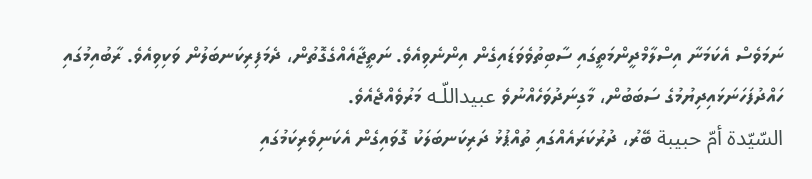ނަމަވެސް އެކަމަނާ އިސްލާމްދީންމަތީގައި ސާބިތުވެވަޑައިގެން އިންނެވިއެވެ. ނަތީޖާއެއްގެގޮތުން، ދެމަފިރިކަނބަލުން ވަކިވިއެވެ. ރާބުއިމުގައި ހައްދުފަހަނަޅައިދިޔުމުގެ ސަބަބުން، މާގިނަދުވަހެއްނުވެ عبيداللّـه މަރުވެއްޖެއެވެ.
السّيّدة أمّ حبيبة ބޭރު، ދުރުކަރައެއްގައި ތުއްޕުޅު ދަރިކަނބަލަކު ގޮވައިގެން އެކަނިވެރިކަމުގައި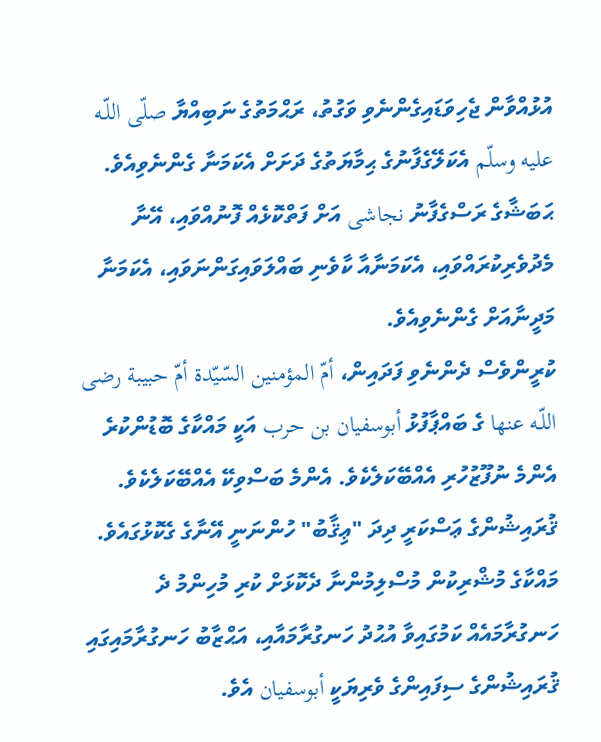އުޅުއްވާން ޖެހިވަޑައިގެންނެވި ވަގުތު، ރަޙްމަތުގެ ނަބިއްޔާ صلّى اللّـه عليه وسلّم އެކަލޭގެފާނުގެ ޙިމާޔަތުގެ ދަށަށް އެކަމަނާ ގެންނެވިއެވެ. ޙަބަޝާގެ ރަސްގެފާނު نجاشى އަށް ފަތްކޮޅެއް ފޮނުއްވައި، އޭނާ މެދުވެރިކުރައްވައި، އެކަމަނާއާ ކާވެނި ބައްލަވައިގަންނަވައި، އެކަމަނާ މަދީނާއަށް ގެންނެވިއެވެ.
ކުރީންވެސް ދެންނެވި ފަދައިން، أمّ المؤمنين السّيّدة أمّ حبيبة رضى اللّـه عنها ގެ ބައްޕާފުޅު أبوسفيان بن حرب އަކީ މައްކާގެ ބޮޑުންކުރެ އެންމެ ނުފޫޒުހުރި އެއްބޭކަލެކެވެ. އެންމެ ބަސްވިކޭ އެއްބޭކަލެކެވެ. ޤުރައިޝުންގެ ޢަސްކަރީ ދިދަ "ޢިޤާބު" ހުންނަނީ އޭނާގެ ގެކޮޅުގައެވެ. މައްކާގެ މުޝްރިކުން މުސްލިމުންނާ ދެކޮޅަށް ކުރި މުހިންމު ދެ ހަނގުރާމައެއް ކަމުގައިވާ އުޙުދު ހަނގުރާމައާއި، އަޙްޒާބު ހަނގުރާމައިގައި ޤުރައިޝުންގެ ސިފައިންގެ ވެރިޔަކީ أبوسفيان އެވެ.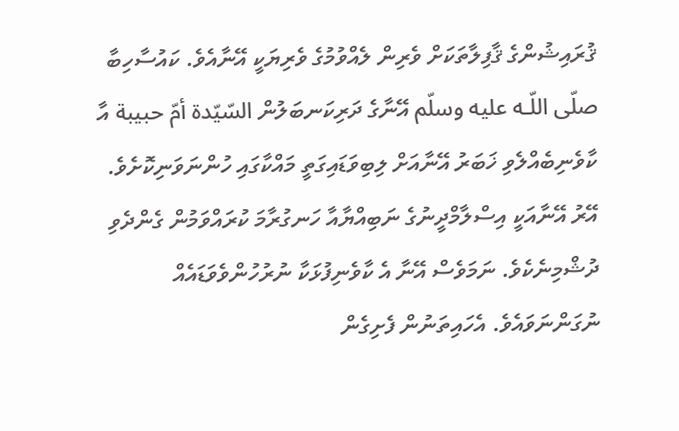ޤުރައިޝުންގެ ޤާފިލާތަކަށް ވެރިން ލެއްވުމުގެ ވެރިޔަކީ އޭނާއެވެ. ކައުސާހިބާ صلّى اللّـه عليه وسلّم އޭނާގެ ދަރިކަނބަލުން السّيّدة أمّ حبيبة އާ ކާވެނިބެއްލެވި ޚަބަރު އޭނާއަށް ލިބިވަޑައިގަތީ މައްކާގައި ހުންނަވަނިކޮށެވެ. އޭރު އޭނާއަކީ އިސްލާމްދީނުގެ ނަބިއްޔާއާ ހަނގުރާމަ ކުރައްވަމުން ގެންދެވި ދުޝްމިނެކެވެ. ނަމަވެސް އޭނާ އެ ކާވެނިފުޅަކާ ނުރުހުންވެވަޑައެއް ނުގަންނަވައެވެ. އެހައިތަނުން ފެށިގެން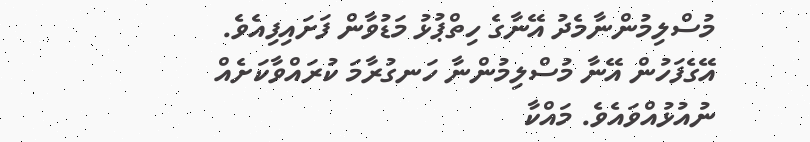މުސްލިމުންނާމެދު އޭނާގެ ހިތްޕުޅު މަޑުވާން ފަށައިފިއެވެ. އޭގެފަހުން އޭނާ މުސްލިމުންނާ ހަނގުރާމަ ކުރައްވާކަށެއް ނުއުޅުއްވައެވެ. މައްކާ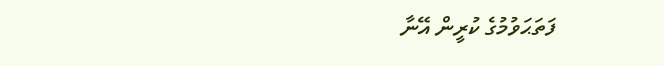ފަތަޙަވުމުގެ ކުރީން އޭނާ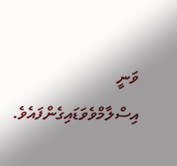ވަނީ އިސްލާމްވެވަޑައިގެންފައެވެ.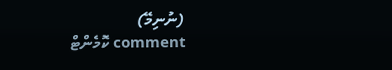(ނުނިމޭ)
comment ކޮމެންޓް